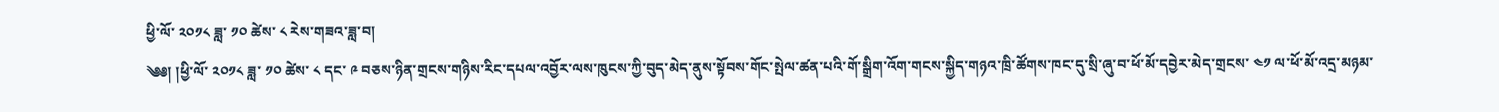ཕྱི་ལོ་ ༢༠༡༨ ཟླ་ ༡༠ ཚེས་ ༨ རེས་གཟའ་ཟླ་བ།
༄༅། །ཕྱི་ལོ་ ༢༠༡༨ ཟླ་ ༡༠ ཚེས་ ༨ དང་ ༩ བཅས་ཉིན་གྲངས་གཉིས་རིང་དཔལ་འབྱོར་ལས་ཁུངས་ཀྱི་བུད་མེད་ནུས་སྟོབས་གོང་སྤེལ་ཚན་པའི་གོ་སྒྲིག་འོག་གངས་སྐྱིད་གཉའ་ཁྲི་ཚོགས་ཁང་དུ་སྲི་ཞུ་བ་ཕོ་མོ་དབྱེར་མེད་གྲངས་ ༤༡ ལ་ཕོ་མོ་འདྲ་མཉམ་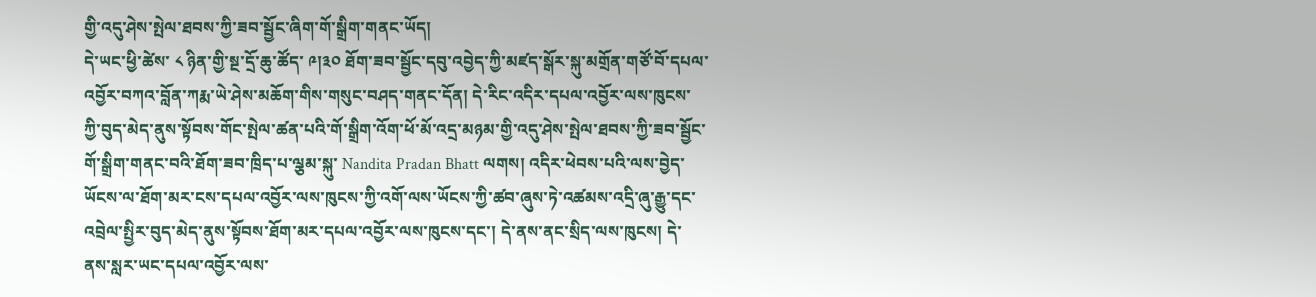གྱི་འདུ་ཤེས་སྤེལ་ཐབས་ཀྱི་ཟབ་སྦྱོང་ཞིག་གོ་སྒྲིག་གནང་ཡོད།
དེ་ཡང་ཕྱི་ཚེས་ ༨ ཉིན་གྱི་སྔ་དྲོ་ཆུ་ཚོད་ ༩།༣༠ ཐོག་ཟབ་སྦྱོང་དབུ་འབྱེད་ཀྱི་མཛད་སྒོར་སྐུ་མགྲོན་གཙོ་བོ་དཔལ་འབྱོར་བཀའ་བློན་ཀརྨ་ཡེ་ཤེས་མཆོག་གིས་གསུང་བཤད་གནང་དོན། དེ་རིང་འདིར་དཔལ་འབྱོར་ལས་ཁུངས་ཀྱི་བུད་མེད་ནུས་སྟོབས་གོང་སྤེལ་ཚན་པའི་གོ་སྒྲིག་འོག་ཕོ་མོ་འདྲ་མཉམ་གྱི་འདུ་ཤེས་སྤེལ་ཐབས་ཀྱི་ཟབ་སྦྱོང་གོ་སྒྲིག་གནང་བའི་ཐོག་ཟབ་ཁྲིད་པ་ལྕམ་སྐུ་ Nandita Pradan Bhatt ལགས། འདིར་ཕེབས་པའི་ལས་བྱེད་ཡོངས་ལ་ཐོག་མར་ངས་དཔལ་འབྱོར་ལས་ཁུངས་ཀྱི་འགོ་ལས་ཡོངས་ཀྱི་ཚབ་ཞུས་ཏེ་འཚམས་འདྲི་ཞུ་རྒྱུ་དང་འབྲེལ་སྤྱིར་བུད་མེད་ནུས་སྟོབས་ཐོག་མར་དཔལ་འབྱོར་ལས་ཁུངས་དང་། དེ་ནས་ནང་སྲིད་ལས་ཁུངས། དེ་ནས་སླར་ཡང་དཔལ་འབྱོར་ལས་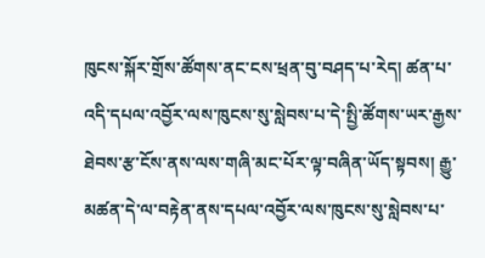ཁུངས་སྐོར་གྲོས་ཚོགས་ནང་ངས་ཕྲན་བུ་བཤད་པ་རེད། ཚན་པ་འདི་དཔལ་འབྱོར་ལས་ཁུངས་སུ་སླེབས་པ་དེ་སྤྱི་ཚོགས་ཡར་རྒྱས་ཐེབས་རྩ་ངོས་ནས་ལས་གཞི་མང་པོར་ལྟ་བཞིན་ཡོད་སྟབས། རྒྱུ་མཚན་དེ་ལ་བརྟེན་ནས་དཔལ་འབྱོར་ལས་ཁུངས་སུ་སླེབས་པ་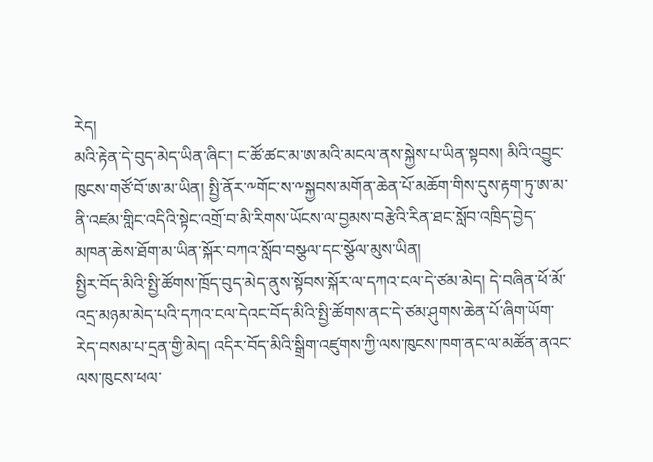རེད།
མའི་རྟེན་དེ་བུད་མེད་ཡིན་ཞིང་། ང་ཚོ་ཚང་མ་ཨ་མའི་མངལ་ནས་སྐྱེས་པ་ཡིན་སྟབས། མིའི་འབྱུང་ཁུངས་གཙོ་བོ་ཨ་མ་ཡིན། སྤྱི་ནོར་༸གོང་ས་༸སྐྱབས་མགོན་ཆེན་པོ་མཆོག་གིས་དུས་རྟག་ཏུ་ཨ་མ་ནི་འཛམ་གླིང་འདིའི་སྟེང་འགྲོ་བ་མི་རིགས་ཡོངས་ལ་བྱམས་བརྩེའི་རིན་ཐང་སློབ་འཁྲིད་བྱེད་མཁན་ཆེས་ཐོག་མ་ཡིན་སྐོར་བཀའ་སློབ་བསྩལ་དང་སྩོལ་མུས་ཡིན།
སྤྱིར་བོད་མིའི་སྤྱི་ཚོགས་ཁྲོད་བུད་མེད་ནུས་སྟོབས་སྐོར་ལ་དཀའ་ངལ་དེ་ཙམ་མེད། དེ་བཞིན་ཕོ་མོ་འདྲ་མཉམ་མེད་པའི་དཀའ་ངལ་དེའང་བོད་མིའི་སྤྱི་ཚོགས་ནང་དེ་ཙམ་ཤུགས་ཆེན་པོ་ཞིག་ཡོག་རེད་བསམ་པ་དྲན་གྱི་མེད། འདིར་བོད་མིའི་སྒྲིག་འཛུགས་ཀྱི་ལས་ཁུངས་ཁག་ནང་ལ་མཚོན་ནའང་ལས་ཁུངས་ཕལ་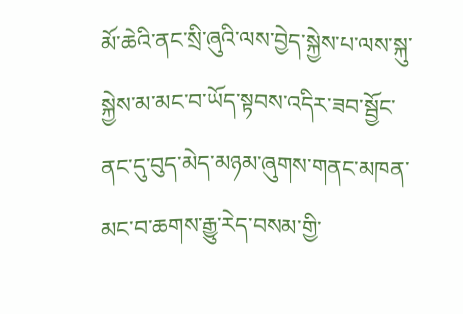མོ་ཆེའི་ནང་སྲི་ཞུའི་ལས་བྱེད་སྐྱེས་པ་ལས་སྐུ་སྐྱེས་མ་མང་བ་ཡོད་སྟབས་འདིར་ཟབ་སྦྱོང་ནང་དུ་བུད་མེད་མཉམ་ཞུགས་གནང་མཁན་མང་བ་ཆགས་རྒྱུ་རེད་བསམ་གྱི་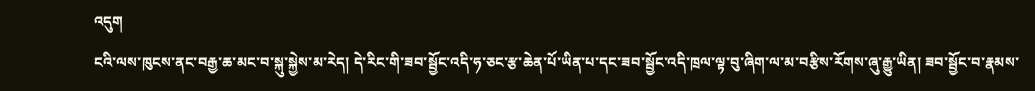འདུག
ངའི་ལས་ཁུངས་ནང་བརྒྱ་ཆ་མང་བ་སྐུ་སྐྱེས་མ་རེད། དེ་རིང་གི་ཟབ་སྦྱོང་འདི་ཧ་ཅང་རྩ་ཆེན་པོ་ཡིན་པ་དང་ཟབ་སྦྱོང་འདི་ཁྲལ་ལྟ་བུ་ཞིག་ལ་མ་བརྩིས་རོགས་ཞུ་རྒྱུ་ཡིན། ཟབ་སྦྱོང་བ་རྣམས་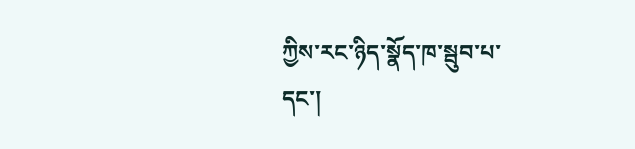ཀྱིས་རང་ཉིད་སྣོད་ཁ་སྦུབ་པ་དང་།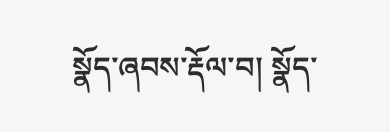སྣོད་ཞབས་རྡོལ་བ། སྣོད་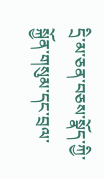དྲི་མ་ཅན་བཅས་སྣོད་ཀྱི་སྐྱོན་གསུམ་དང་བྲལ་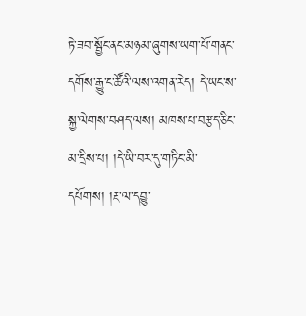ཏེ་ཟབ་སྦྱོང་ནང་མཉམ་ཞུགས་ཡག་པོ་གནང་དགོས་རྒྱུ་ང་ཚོའི་ལས་འགན་རེད། དེ་ཡང་ས་སྐྱ་ལེགས་བཤད་ལས། མཁས་པ་བརྩད་ཅིང་མ་དྲིས་པ། །དེ་ཡི་བར་དུ་གཏིང་མི་དཔོགས། །རྔ་ལ་དབྱུ་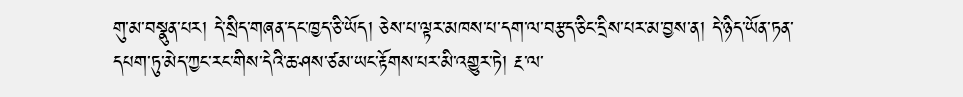གུ་མ་བསྣུན་པར། དེ་སྲིད་གཞན་དང་ཁྱད་ཅི་ཡོད། ཅེས་པ་ལྟར་མཁས་པ་དག་ལ་བརྩད་ཅིང་དྲིས་པར་མ་བྱས་ན། དེ་ཉིད་ཡོན་ཏན་དཔག་ཏུ་མེད་ཀྱང་རང་གིས་དེའི་ཆ་ཤས་ཙམ་ཡང་རྟོགས་པར་མི་འགྱུར་ཏེ། རྔ་ལ་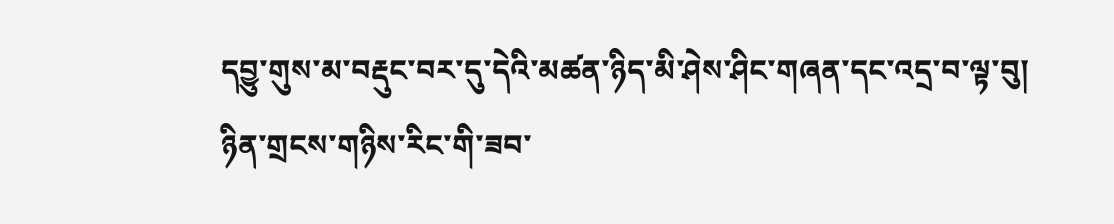དབྱུ་གུས་མ་བརྡུང་བར་དུ་དེའི་མཚན་ཉིད་མི་ཤེས་ཤིང་གཞན་དང་འདྲ་བ་ལྟ་བུ། ཉིན་གྲངས་གཉིས་རིང་གི་ཟབ་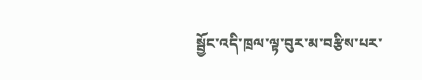སྦྱོང་འདི་ཁྲལ་ལྟ་བུར་མ་བརྩིས་པར་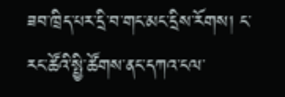ཟབ་ཁྲིད་པར་དྲི་བ་གང་མང་དྲིས་རོགས། ང་རང་ཚོའི་སྤྱི་ཚོགས་ནང་དཀའ་ངལ་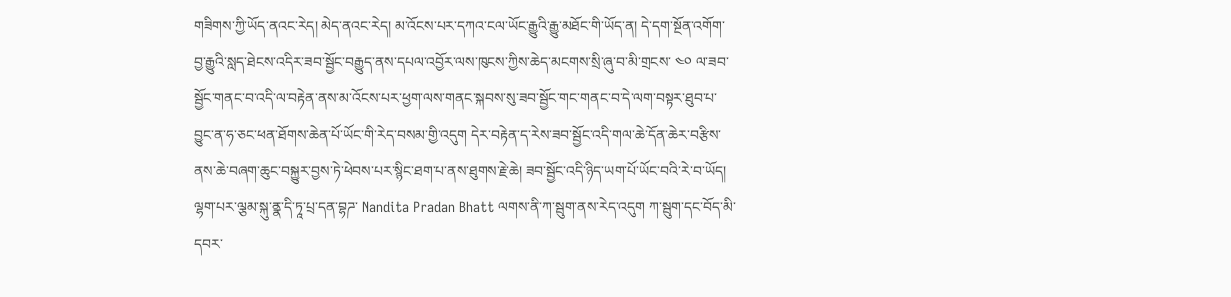གཟིགས་ཀྱི་ཡོད་ནའང་རེད། མེད་ནའང་རེད། མ་འོངས་པར་དཀའ་ངལ་ཡོང་རྒྱུའི་རྒྱུ་མཐོང་གི་ཡོད་ན། དེ་དག་སྔོན་འགོག་བྱ་རྒྱུའི་སླད་ཐེངས་འདིར་ཟབ་སྦྱོང་བརྒྱུད་ནས་དཔལ་འབྱོར་ལས་ཁུངས་ཀྱིས་ཆེད་མངགས་སྲི་ཞུ་བ་མི་གྲངས་ ༤༠ ལ་ཟབ་སྦྱོང་གནང་བ་འདི་ལ་བརྟེན་ནས་མ་འོངས་པར་ཕྱག་ལས་གནང་སྐབས་སུ་ཟབ་སྦྱོང་གང་གནང་བ་དེ་ལག་བསྟར་ཐུབ་པ་བྱུང་ན་ཧ་ཅང་ཕན་ཐོགས་ཆེན་པོ་ཡོང་གི་རེད་བསམ་གྱི་འདུག དེར་བརྟེན་ད་རེས་ཟབ་སྦྱོང་འདི་གལ་ཆེ་དོན་ཆེར་བརྩིས་ནས་ཆེ་བཞག་ཆུང་བསྐྱུར་བྱས་ཏེ་ཕེབས་པར་སྙིང་ཐག་པ་ནས་ཐུགས་རྗེ་ཆེ། ཟབ་སྦྱོང་འདི་ཉིད་ཡག་པོ་ཡོང་བའི་རེ་བ་ཡོད། ལྷག་པར་ལྕམ་སྐུ་ནྣ་དི་ཏཱ་པྲ་དན་བྷཌ་ Nandita Pradan Bhatt ལགས་ནི་ཀ་སྦུག་ནས་རེད་འདུག ཀ་སྦུག་དང་བོད་མི་དབར་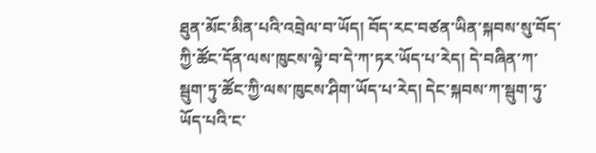ཐུན་མོང་མིན་པའི་འབྲེལ་བ་ཡོད། བོད་རང་བཙན་ཡིན་སྐབས་སུ་བོད་ཀྱི་ཚོང་དོན་ལས་ཁུངས་ལྟེ་བ་དེ་ཀ་ཏར་ཡོད་པ་རེད། དེ་བཞིན་ཀ་སྦུག་ཏུ་ཚོང་ཀྱི་ལས་ཁུངས་ཤིག་ཡོད་པ་རེད། དེང་སྐབས་ཀ་སྦུག་ཏུ་ཡོད་པའི་ང་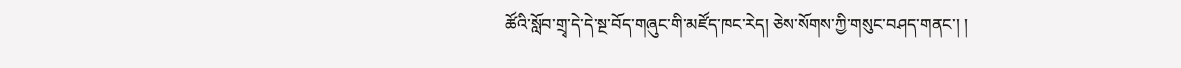ཚོའི་སློབ་གྲྭ་དེ་དེ་སྔ་བོད་གཞུང་གི་མཛོད་ཁང་རེད། ཅེས་སོགས་ཀྱི་གསུང་བཤད་གནང་། །